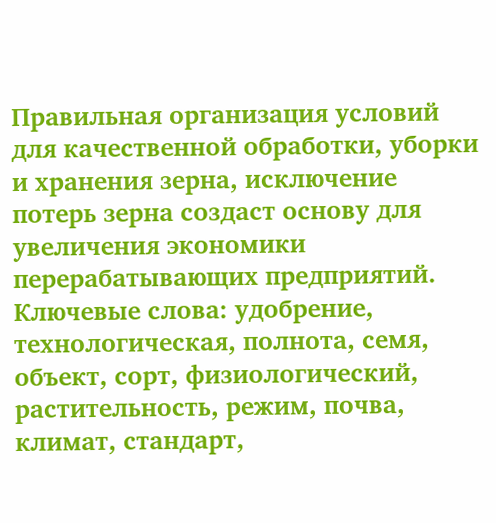Правильная организация условий для качественной обработки, уборки и хранения зерна, исключение потерь зерна создаст основу для увеличения экономики перерабатывающих предприятий. Ключевые слова: удобрение, технологическая, полнота, семя, объект, сорт, физиологический, растительность, режим, почва, климат, стандарт,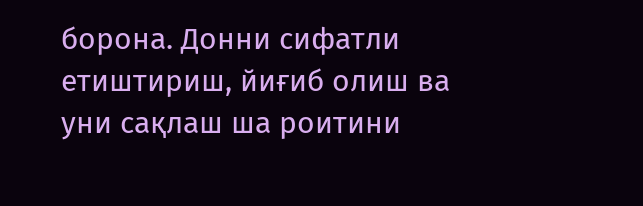борона. Донни сифатли етиштириш, йиғиб олиш ва уни сақлаш ша роитини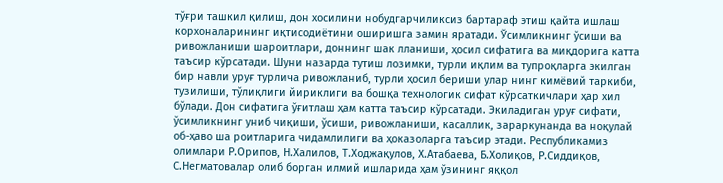тўғри ташкил қилиш, дон хосилини нобудгарчиликсиз бартараф этиш қайта ишлаш корхоналарининг иқтисодиётини оширишга замин яратади. Ўсимликнинг ўсиши ва ривожланиши шароитлари, доннинг шак лланиши, ҳосил сифатига ва миқдорига катта таъсир кўрсатади. Шуни назарда тутиш лозимки, турли иқлим ва тупроқларга экилган бир навли уруғ турлича ривожланиб, турли ҳосил бериши улар нинг кимёвий таркиби, тузилиши, тўлиқлиги йириклиги ва бошқа технологик сифат кўрсаткичлари ҳар хил бўлади. Дон сифатига ўғитлаш ҳам катта таъсир кўрсатади. Экиладиган уруғ сифати, ўсимликнинг униб чиқиши, ўсиши, ривожланиши, касаллик, зараркунанда ва ноқулай об-ҳаво ша роитларига чидамлилиги ва ҳоказоларга таъсир этади. Республикамиз олимлари Р.Орипов, Н.Халилов, Т.Ходжақулов, Х.Атабаева, Б.Холиқов, Р.Сиддиқов, С.Негматовалар олиб борган илмий ишларида ҳам ўзининг яққол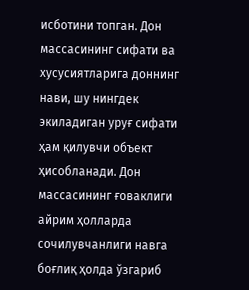исботини топган. Дон массасининг сифати ва хусусиятларига доннинг нави, шу нингдек экиладиган уруғ сифати ҳам қилувчи объект ҳисобланади. Дон массасининг ғоваклиги айрим ҳолларда сочилувчанлиги навга боғлиқ ҳолда ўзгариб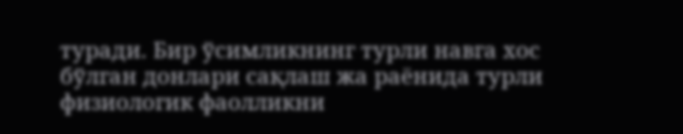туради. Бир ўсимликнинг турли навга хос бўлган донлари сақлаш жа раёнида турли физиологик фаолликни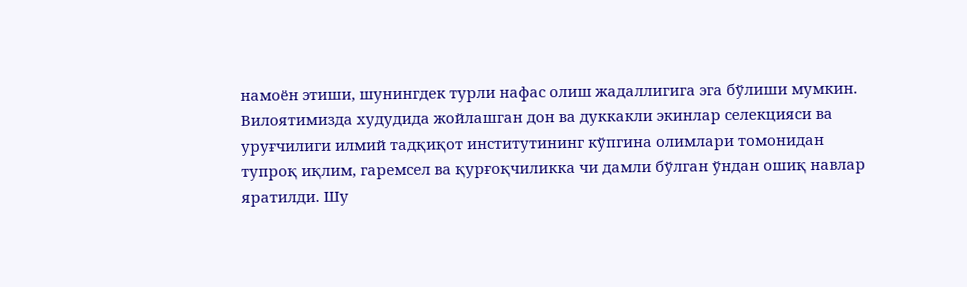намоён этиши, шунингдек турли нафас олиш жадаллигига эга бўлиши мумкин. Вилоятимизда худудида жойлашган дон ва дуккакли экинлар селекцияси ва уруғчилиги илмий тадқиқот институтининг кўпгина олимлари томонидан тупроқ иқлим, гаремсел ва қурғоқчиликка чи дамли бўлган ўндан ошиқ навлар яратилди. Шу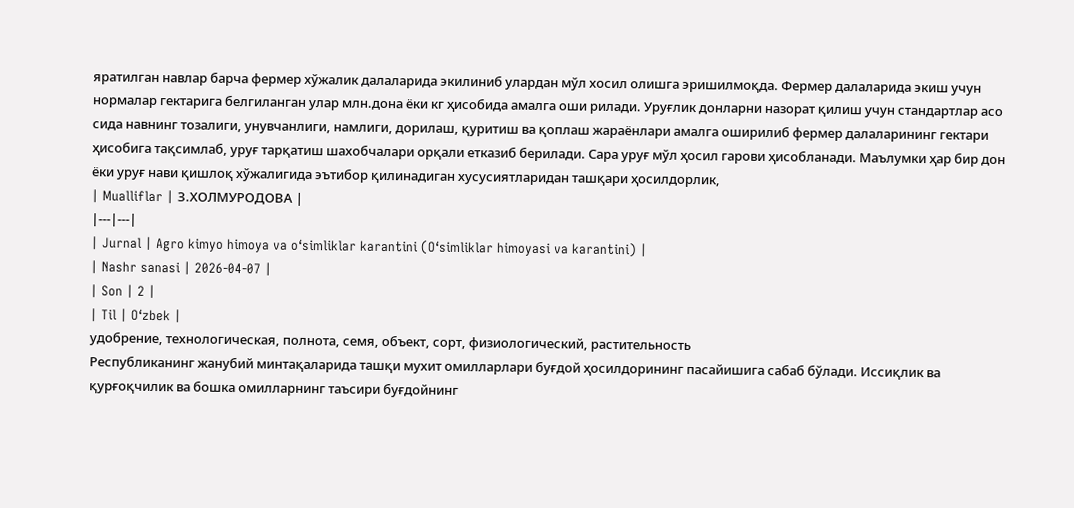яратилган навлар барча фермер хўжалик далаларида экилиниб улардан мўл хосил олишга эришилмоқда. Фермер далаларида экиш учун нормалар гектарига белгиланган улар млн.дона ёки кг ҳисобида амалга оши рилади. Уруғлик донларни назорат қилиш учун стандартлар асо сида навнинг тозалиги, унувчанлиги, намлиги, дорилаш, қуритиш ва қоплаш жараёнлари амалга оширилиб фермер далаларининг гектари ҳисобига тақсимлаб, уруғ тарқатиш шахобчалари орқали етказиб берилади. Сара уруғ мўл ҳосил гарови ҳисобланади. Маълумки ҳар бир дон ёки уруғ нави қишлоқ хўжалигида эътибор қилинадиган хусусиятларидан ташқари ҳосилдорлик,
| Mualliflar | З.ХОЛМУРОДОВА |
|---|---|
| Jurnal | Agro kimyo himoya va o‘simliklar karantini (O‘simliklar himoyasi va karantini) |
| Nashr sanasi | 2026-04-07 |
| Son | 2 |
| Til | O‘zbek |
удобрение, технологическая, полнота, семя, объект, сорт, физиологический, растительность
Республиканинг жанубий минтақаларида ташқи мухит омилларлари буғдой ҳосилдорининг пасайишига сабаб бўлади. Иссиқлик ва қурғоқчилик ва бошка омилларнинг таъсири буғдойнинг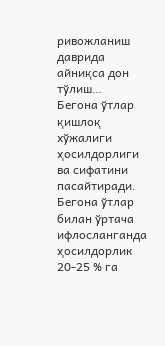ривожланиш даврида айниқса дон тўлиш…
Бегона ўтлар қишлоқ хўжалиги ҳосилдорлиги ва сифатини пасайтиради. Бегона ўтлар билан ўртача ифлосланганда ҳосилдорлик 20-25 % га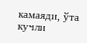камаяди, ўта кучли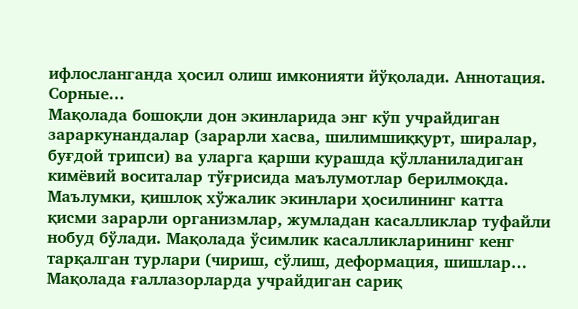ифлосланганда ҳосил олиш имконияти йўқолади. Аннотация. Сорные…
Мақолада бошоқли дон экинларида энг кўп учрайдиган зараркунандалар (зарарли хасва, шилимшиққурт, ширалар, буғдой трипси) ва уларга қарши курашда қўлланиладиган кимёвий воситалар тўғрисида маълумотлар берилмоқда.
Маълумки, қишлоқ хўжалик экинлари ҳосилининг катта қисми зарарли организмлар, жумладан касалликлар туфайли нобуд бўлади. Мақолада ўсимлик касалликларининг кенг тарқалган турлари (чириш, сўлиш, деформация, шишлар…
Мақолада ғаллазорларда учрайдиган сариқ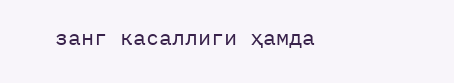занг касаллиги ҳамда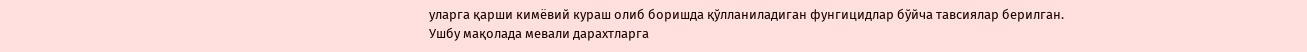уларга қарши кимёвий кураш олиб боришда қўлланиладиган фунгицидлар бўйча тавсиялар берилган.
Ушбу мақолада мевали дарахтларга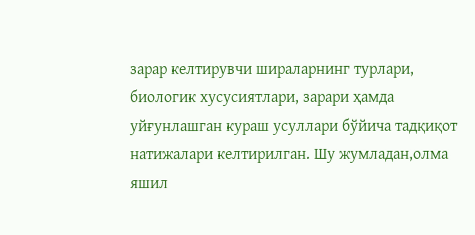зарар келтирувчи шираларнинг турлари, биологик хусусиятлари, зарари ҳамда уйғунлашган кураш усуллари бўйича тадқиқот натижалари келтирилган. Шу жумладан,олма яшил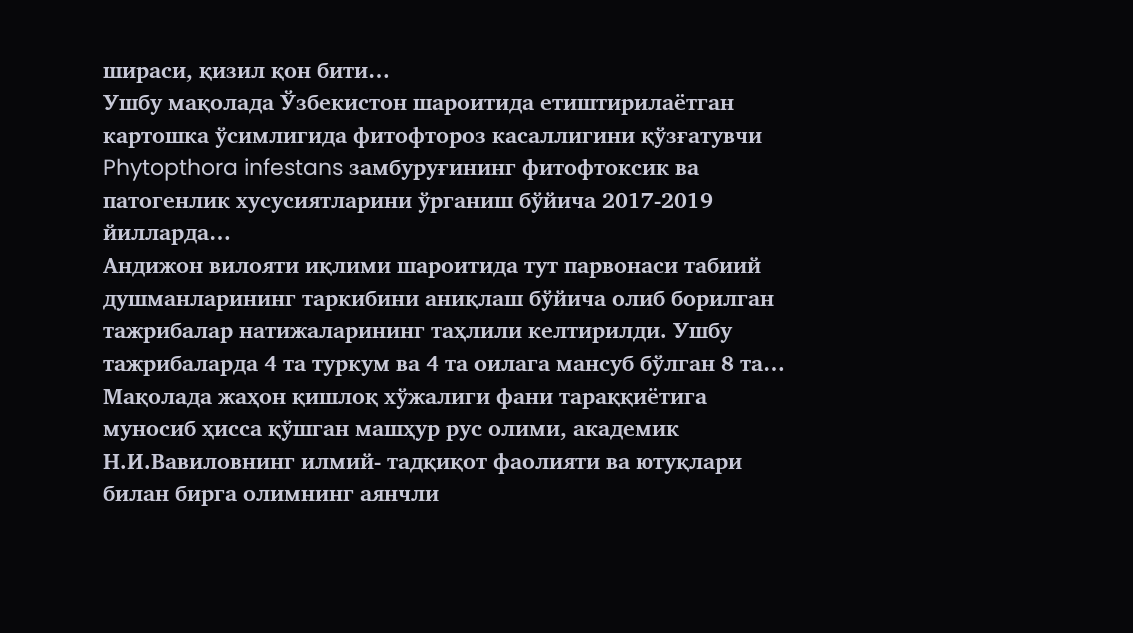шираси, қизил қон бити…
Ушбу мақолада Ўзбекистон шароитида етиштирилаётган картошка ўсимлигида фитофтороз касаллигини қўзғатувчи Phytopthora infestans замбуруғининг фитофтоксик ва патогенлик хусусиятларини ўрганиш бўйича 2017-2019 йилларда…
Андижон вилояти иқлими шароитида тут парвонаси табиий душманларининг таркибини аниқлаш бўйича олиб борилган тажрибалар натижаларининг таҳлили келтирилди. Ушбу тажрибаларда 4 та туркум ва 4 та оилага мансуб бўлган 8 та…
Мақолада жаҳон қишлоқ хўжалиги фани тараққиётига муносиб ҳисса қўшган машҳур рус олими, академик Н.И.Вавиловнинг илмий- тадқиқот фаолияти ва ютуқлари билан бирга олимнинг аянчли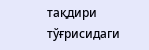тақдири тўғрисидаги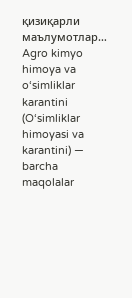қизиқарли маълумотлар…
Agro kimyo himoya va o‘simliklar karantini (O‘simliklar himoyasi va karantini) — barcha maqolalar